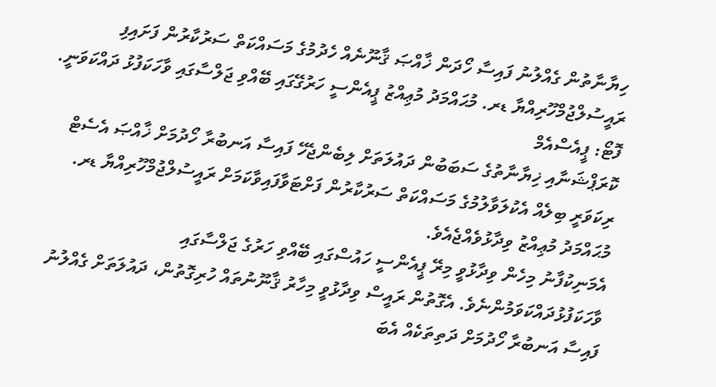ހިޔާނާތުން ގެއްލުނު ފައިސާ ހޯދަން ޚާއްޞަ ޤާނޫނެއް ހެދުމުގެ މަސައްކަތް ސަރުކާރުން ފަށައިފި
ރައީސުލްޖުމްހޫރިއްޔާ ޑރ. މުޙައްމަދު މުޢިއްޒު ޕީއެންސީ ހަރުގޭގައި ބޭއްވި ޖަލްސާގައި ވާހަކަފުޅު ދައްކަވަނީ. ފޮޓޯ: ޕީއެސްއެމް
ކޮރަޕްޝަނާއި ޚިޔާނާތުގެ ސަބަބުން ދައުލަތަށް ލިބެންޖެހޭ ފައިސާ އަނބުރާ ހޯދުމަށް ޚާއްޞަ އެސެޓް ރިކަވަރީ ބިލެއް އެކުލަވާލުމުގެ މަސައްކަތް ސަރުކާރުން ފަށްޓަވާފައިވާކަމަށް ރައީސުލްޖުމްހޫރިއްޔާ ޑރ. މުޙައްމަދު މުޢިއްޒު ވިދާޅުވެއްޖެއެވެ.
އެމަނިކުފާނު މިހެން ވިދާޅުވީ މިރޭ ޕީއެންސީ ހައުސްގައި ބޭއްވި ހަރުގެ ޖަލްސާގައި ވާހަކަފުޅުދައްކަވަމުންނެވެ. އެގޮތުން ރައީސް ވިދާޅުވީ މިހާރު ޤާނޫނުތައް ހުރިގޮތުން، ދައުލަތަށް ގެއްލުނު ފައިސާ އަނބުރާ ހޯދުމަށް ދަތިތަކެއް އެބަ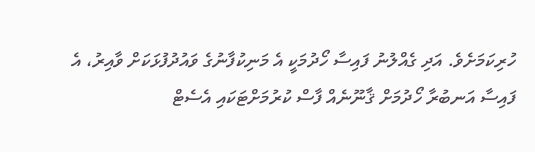ހުރިކަމަށެވެ. އަދި ގެއްލުނު ފައިސާ ހޯދުމަކީ އެ މަނިކުފާނުގެ ވައުދުފުޅަކަށް ވާއިރު، އެ ފައިސާ އަނބުރާ ހޯދުމަށް ޤާނޫނެއް ފާސް ކުރުމަށްޓަކައި އެސެޓް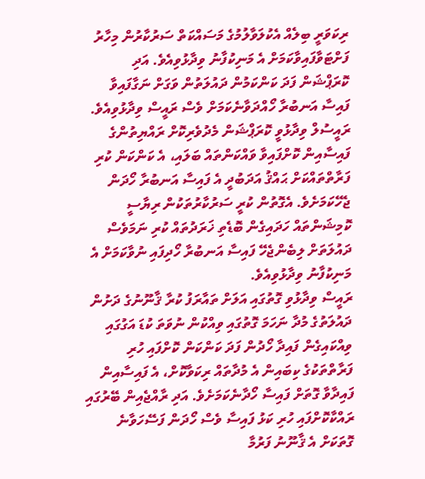ރިކަވަރީ ބިލެއް އެކުލަވާލުމުގެ މަސައްކަތް ސަރުކާރުން މިހާރު ފަށްޓަވާފައިވާކަމަށް އެ މަނިކުފާނު ވިދާޅުވިއެވެ. އަދި ކޮރަޕްޝަން ފަދަ ކަންކަމުން ދައުލަތުން ވަގަށް ނަގާފައިވާ ފައިސާ އަނބުރާ ހޯއްދަވާނެކަމަށް ވެސް ރައީސް ވިދާޅުވިއެވެ.
ރައީސުލް ވިދާޅުވީ ކޮރަޕްޝަން މެދުވެރިކޮށް ރައްޔިތުންގެ ފައިސާއިން ކޮށްފައިވާ ވައްކަންތައް ބަލައި، އެ ކަންކަން ކުރި ފަރާތްތައްކަށް ޙައްޤު އަދަބުދީ އެ ފައިސާ އަނބުރާ ހޯދަން ޖެހޭކަމަށެވެ. އެގޮތުން ކުރީ ސަރުކާރުތަކުން ރިޔާސީ ކޮމިޝަންތައް ހަދައިގެން ބޮޑެތި ޚަރަދުތައް ކުރި ނަމަވެސް ދައުލަތަށް ލިބެންޖެހޭ ފައިސާ އަނބުރާ ހޯދިފައި ނުވާކަމަށް އެ މަނިކުފާނު ވިދާޅުވިއެވެ.
ރައީސް ވިދާޅުވި ގޮތުގައި އަލަށް ތައާރަފު ކުރާ ޤާނޫނުގެ ދަށުން ދައުލަތުގެ މުދާ ނަހަމަ ގޮތުގައި ވިއްކުން ނުވަތަ ކުޑަ އަގުގައި ވިއްކައިގެން ފައިދާ ހޯދުން ފަދަ ކަންކަން ކޮށްފައި ހުރި ފަރާތްތަކުގެ ކިބައިން އެ މުދާތައް ރިކަވާކޮށް، އެ ފައިސާއިން ފައިދާވާ ގޮތަށް ފައިސާ ހޯދާނެކަމަށެވެ. އަދި ރާއްޖެއިން ބޭރުގައި ރައްކާކޮށްފައި ހުރި ކަޅު ފައިސާ ވެސް ހޯދަން ފަސޭހަވާނެ ގޮތަކަށް އެ ޤާނޫނު ފަރުމާ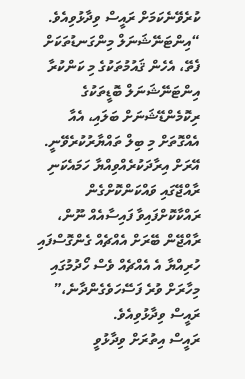ކުރެވޭނެކަމަށް ރައީސް ވިދާޅުވިއެވެ.
“އިންޓަނޭޝަނަލް މިންގަނޑުތަކަށް ފެތޭ، އެހެން ޤައުމުތަކުގެ މި ކަންކުރާ އިންޓަނޭޝަނަލް ބޮޑީތަކުގެ ރިކޮމެންޑޭޝަނަށް ބަލައި، އެއާ އެއްގޮތަށް މި ބިލް ތައްޔާރުކުރެވޭނީ. އޭރަށް އިރާދަކުރެއްވިއްޔާ ހަމައެކަނި ރާއްޖޭގައި ވައްކަންކޮށްގެން ރައްކާކޮށްފައިވާ ފައިސާއެއް ނޫން، ރާއްޖޭން ބޭރަށް އެއްޗެއް ގެންގޮސްފައި ހުރިއްޔާ އެ އެއްޗެއް ވެސް ހޯދުމުގައި މިހާރަށް ވުރެ ފަސޭހަވެގެންދާނެ،” ރައީސް ވިދާޅުވިއެވެ.
ރައީސް އިތުރަށް ވިދާޅުވީ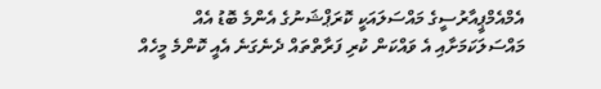އެމްއެމްޕީއާރުސީގެ މައްސަލައަކީ ކޮރަޕްޝަނުގެ އެންމެ ބޮޑު އެއް މައްސަލަކަމަށާއި އެ ވައްކަން ކުރި ފަރާތްތައް ދެނެގަނެ އެއީ ކޮންމެ މީހެއް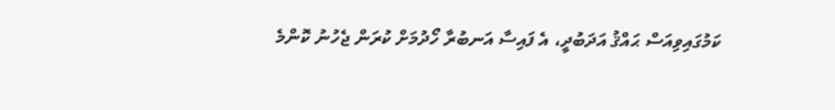ކަމުގައިވިއަސް ޙައްޤު އަދަބުދީ، އެ ފައިސާ އަނބުރާ ހޯދުމަށް ކުރަން ޖެހުނު ކޮންމެ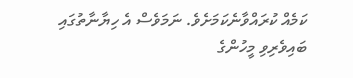ކަމެއް ކުރައްވާނެކަމަށެވެ. ނަމަވެސް އެ ހިޔާނާތުގައި ބައިވެރިވި މީހުންގެ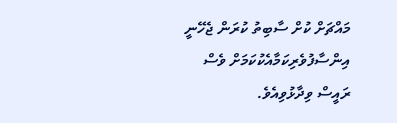މައްޗަށް ކުށް ސާބިތު ކުރަން ޖެހޭނީ އިންސާފުވެރިކަމާއެކުކަމަށް ވެސް ރައީސް ވިދާޅުވިއެވެ.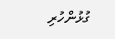ގުޅުންހުރި